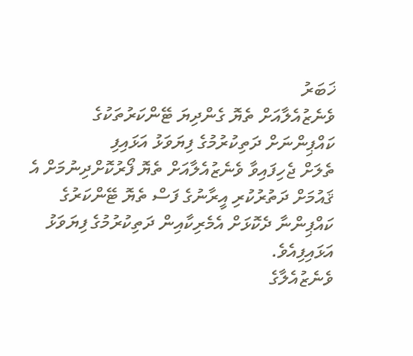ޚަބަރު
ވެނެޒުއެލާއަށް ތެޔޮ ގެންދިޔަ ޓޭންކަރުތަކުގެ ކައްޕިންނަށް ދަތިކުރުމުގެ ފިޔަވަޅު އަޅައިފި
ތެލަށް ޖެހިފައިވާ ވެނެޒުއެލާއަށް ތެޔޮ ފޯރުކޮށްދިނުމަށް އެ ޤައުމަށް ދަތުރުކުރި އީރާނުގެ ފަސް ތެޔޮ ޓޭންކަރުގެ ކައްޕިންނާ ދެކޮޅަށް އެމެރިކާއިން ދަތިކުރުމުގެ ފިޔަވަޅު އަޅައިފިއެވެ.
ވެނެޒުއެލާގެ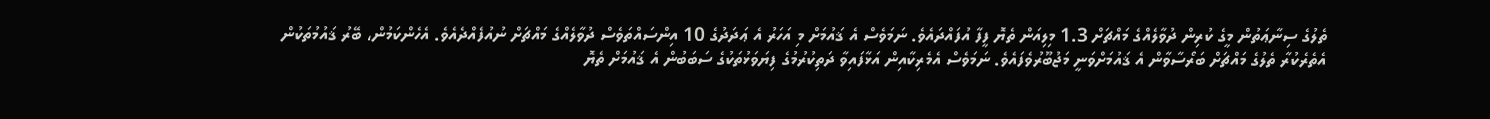ތެލުގެ ސިނާޢަތުން މީގެ ކުރިން ދުވާލެއްގެ މައްޗަށް 1.3 މިލިއަން ތެޔޮ ފީފާ އުފައްދައެވެ. ނަމަވެސް އެ ޤައުމަށް މި އަހަރު އެ ޢަދަދުގެ 10 އިންސައްތަވެސް ދުވާލެއްގެ މައްޗަށް ނުއުފެއްދެއެވެ. އެހެންކަމުން، ބޭރު ޤައުމުތަކުން އެތެރެކުރާ ތެލުގެ މައްޗަށް ބަރޯސާވާން އެ ޤައުމަށްވަނީ މަޖުބޫރުވެފައެވެ. ނަމަވެސް އެމެރިކާއިން އަޅާފައިވާ ދަތިކުރުމުގެ ފިޔަވަޅުތަކުގެ ސަބަބުން އެ ޤައުމަށް ތެޔޮ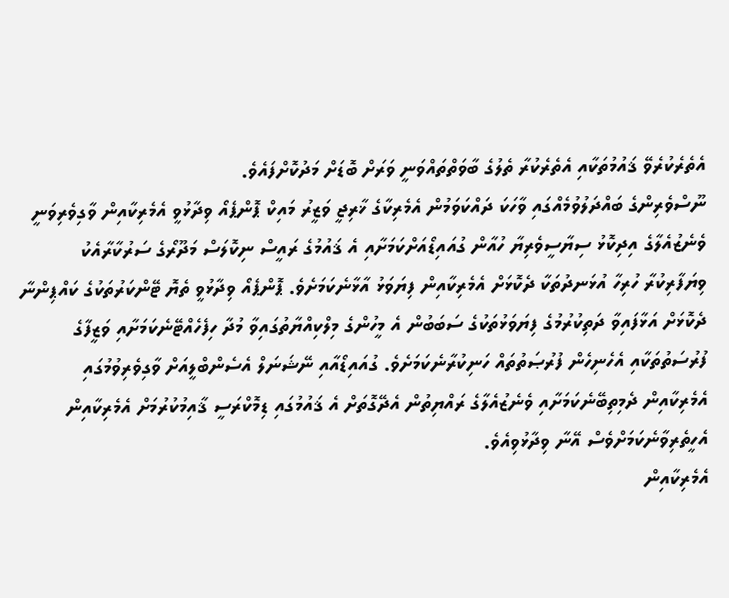އެތެރެކުރެވޭ ޤައުމުތަކާއި އެތެރެކުރާ ތެލުގެ ބާވަތްތައްވަނީ ވަރަށް ބޮޑަށް މަދުކޮށްފައެވެ.
ނޫސްވެރިންގެ ބައްދަލުވުމެއްގައި ވާހަކަ ދައްކަވަމުން އެމެރިކާގެ ޚާރިޖީ ވަޒީރު މައިކް ޕޮންޕެއޯ ވިދާޅުވީ އެމެރިކާއިން ވާގިވެރިވަނީ ވެނެޒުއެލާގެ އިދިކޮޅު ސިޔާސީވެރިޔާ ހުއާން ގުއައިޑޯއަށްކަމަށާއި އެ ޤައުމުގެ ރައީސް ނިކޮލަސް މަދޫރޯގެ ސަރުކާރާއެކު ވިޔަފާރިކުރާ ހުރިހާ އުޅަނދުތަކާ ދެކޮޅަށް އެމެރިކާއިން ފިޔަވަޅު އާޅާނެކަމަށެވެ. ޕޮންޕެއޯ ވިދާޅުވީ ތެޔޮ ޓޭންކަރުތަކުގެ ކައްޕިންނާ ދެކޮޅަށް އަޅާފައިވާ ދަތިކުރުމުގެ ފިޔަވަޅުތަކުގެ ސަބަބުން އެ މީހުންގެ މިލްކިއްޔާތުގައިވާ މުދާ ހިފެހެއްޓޭނެކަމަށާއި ވަޒީފާގެ ފުރުސަތުތަކާއި އެހެނިހެން ފުރުޞަތުތައް ހަނިކުރާނެކަމަށެވެ. ގުއައިޑޯއާއި ނޭޝަނަލް އެސެންބްލީއަށް ވާގިވެރިވުމުގައި އެމެރިކާއިން ދެމިތިބޭނެކަމަށާއި ވެނެޒުއެލާގެ ރައްޔިތުން އެދޭގޮތަށް އެ ޤައުމުގައި ޑިމޮކްރަސީ ޤާއިމުކުރުމަށް އެމެރިކާއިން އެހީތެރިވާނެކަމަށްވެސް އޭނާ ވިދާޅުވިއެވެ.
އެމެރިކާއިން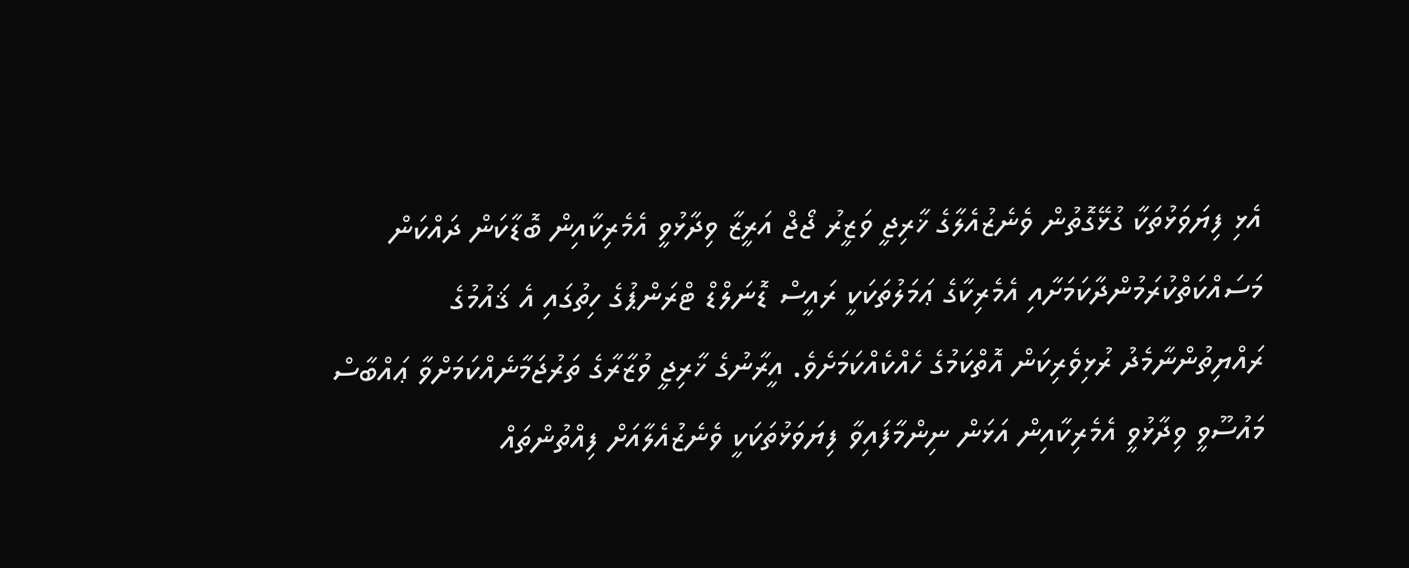އެޅި ފިޔަވަޅުތަކާ ގުޅޭގޮތުން ވެނެޒުއެލާގެ ޚާރިޖީ ވަޒީރު ޖޯޖް އަރީޒާ ވިދާޅުވީ އެމެރިކާއިން ބޮޑާކަން ދައްކަން މަސައްކަތްކުރަމުންދާކަމަށާއި އެމެރިކާގެ ޢަމަލުތަކަކީ ރައީސް ޑޮނަލްޑް ޓްރަންޕުގެ ހިތުގައި އެ ޤައުމުގެ ރައްޔިތުންނާމެދު ރުޅިވެރިކަން އޮތްކަމުގެ ހެއްކެއްކަމަށެވެ. އީރާނުގެ ޚާރިޖީ ވުޒާރާގެ ތަރުޖަމާނެއްކަމަށްވާ ޢައްބާސް މައުސޫވީ ވިދާޅުވީ އެމެރިކާއިން އަޅަން ނިންމާފައިވާ ފިޔަވަޅުތަކަކީ ވެނެޒުއެލާއަށް ފިއްތުންތައް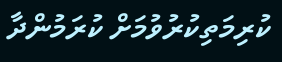ކުރިމަތިކުރުވުމަށް ކުރަމުންދާ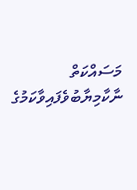މަސައްކަތް ނާކާމިޔާބުވެފައިވާކަމުގެ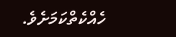ހެއްކެތްކަމަށެވެ.